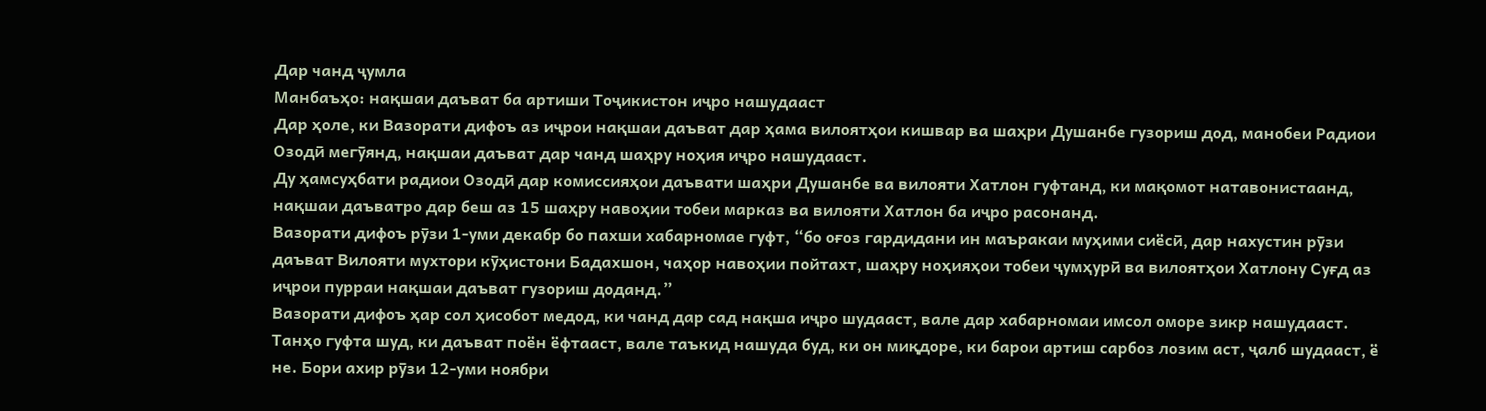Дар чанд ҷумла
Манбаъҳо: нақшаи даъват ба артиши Тоҷикистон иҷро нашудааст
Дар ҳоле, ки Вазорати дифоъ аз иҷрои нақшаи даъват дар ҳама вилоятҳои кишвар ва шаҳри Душанбе гузориш дод, манобеи Радиои Озодӣ мегӯянд, нақшаи даъват дар чанд шаҳру ноҳия иҷро нашудааст.
Ду ҳамсуҳбати радиои Озодӣ дар комиссияҳои даъвати шаҳри Душанбе ва вилояти Хатлон гуфтанд, ки мақомот натавонистаанд, нақшаи даъватро дар беш аз 15 шаҳру навоҳии тобеи марказ ва вилояти Хатлон ба иҷро расонанд.
Вазорати дифоъ рӯзи 1-уми декабр бо пахши хабарномае гуфт, “бо оғоз гардидани ин маъракаи муҳими сиёсӣ, дар нахустин рӯзи даъват Вилояти мухтори кӯҳистони Бадахшон, чаҳор навоҳии пойтахт, шаҳру ноҳияҳои тобеи ҷумҳурӣ ва вилоятҳои Хатлону Суғд аз иҷрои пурраи нақшаи даъват гузориш доданд.”
Вазорати дифоъ ҳар сол ҳисобот медод, ки чанд дар сад нақша иҷро шудааст, вале дар хабарномаи имсол оморе зикр нашудааст. Танҳо гуфта шуд, ки даъват поён ёфтааст, вале таъкид нашуда буд, ки он миқдоре, ки барои артиш сарбоз лозим аст, ҷалб шудааст, ё не. Бори ахир рӯзи 12-уми ноябри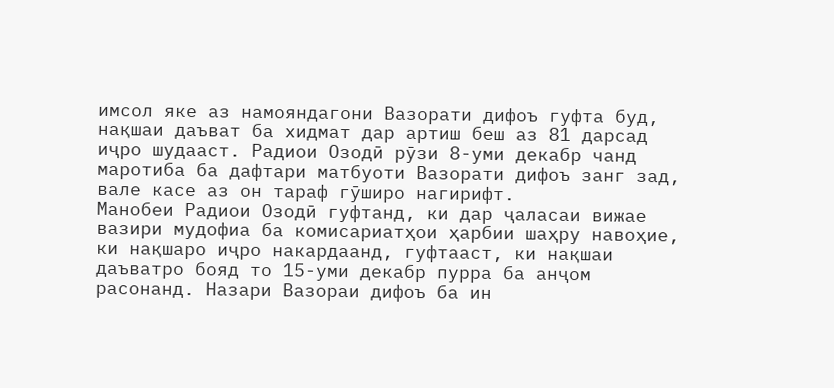имсол яке аз намояндагони Вазорати дифоъ гуфта буд, нақшаи даъват ба хидмат дар артиш беш аз 81 дарсад иҷро шудааст. Радиои Озодӣ рӯзи 8-уми декабр чанд маротиба ба дафтари матбуоти Вазорати дифоъ занг зад, вале касе аз он тараф гӯширо нагирифт.
Манобеи Радиои Озодӣ гуфтанд, ки дар ҷаласаи вижае вазири мудофиа ба комисариатҳои ҳарбии шаҳру навоҳие, ки нақшаро иҷро накардаанд, гуфтааст, ки нақшаи даъватро бояд то 15-уми декабр пурра ба анҷом расонанд. Назари Вазораи дифоъ ба ин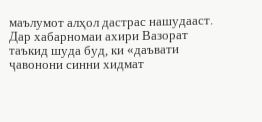маълумот алҳол дастрас нашудааст. Дар хабарномаи ахири Вазорат таъкид шуда буд, ки «даъвати ҷавонони синни хидмат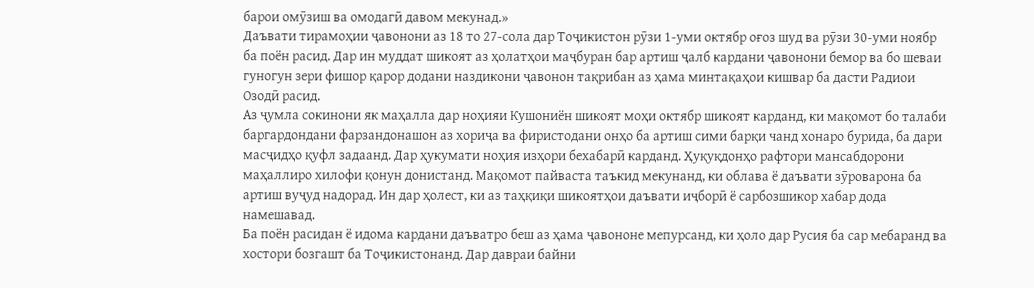барои омӯзиш ва омодагӣ давом мекунад.»
Даъвати тирамоҳии ҷавонони аз 18 то 27-сола дар Тоҷикистон рӯзи 1-уми октябр оғоз шуд ва рӯзи 30-уми ноябр ба поён расид. Дар ин муддат шикоят аз ҳолатҳои маҷбуран бар артиш ҷалб кардани ҷавонони бемор ва бо шеваи гуногун зери фишор қарор додани наздикони ҷавонон тақрибан аз ҳама минтақаҳои кишвар ба дасти Радиои Озодӣ расид.
Аз ҷумла сокинони як маҳалла дар ноҳияи Кушониён шикоят моҳи октябр шикоят карданд, ки мақомот бо талаби баргардондани фарзандонашон аз хориҷа ва фиристодани онҳо ба артиш сими барқи чанд хонаро бурида, ба дари масҷидҳо қуфл задаанд. Дар ҳукумати ноҳия изҳори бехабарӣ карданд. Ҳуқуқдонҳо рафтори мансабдорони маҳаллиро хилофи қонун донистанд. Мақомот пайваста таъкид мекунанд, ки облава ё даъвати зӯроварона ба артиш вуҷуд надорад. Ин дар ҳолест, ки аз таҳқиқи шикоятҳои даъвати иҷборӣ ё сарбозшикор хабар дода намешавад.
Ба поён расидан ё идома кардани даъватро беш аз ҳама ҷавононе мепурсанд, ки ҳоло дар Русия ба сар мебаранд ва хостори бозгашт ба Тоҷикистонанд. Дар давраи байни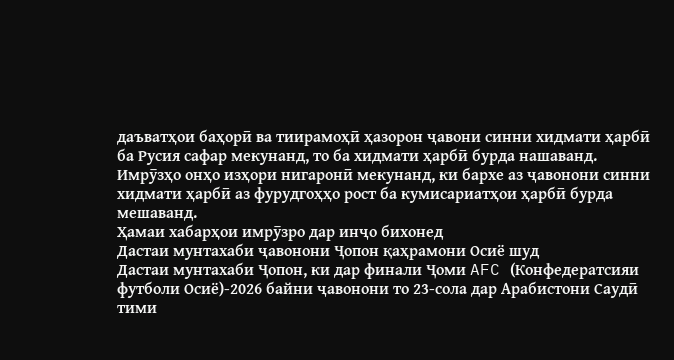даъватҳои баҳорӣ ва тиирамоҳӣ ҳазорон ҷавони синни хидмати ҳарбӣ ба Русия сафар мекунанд, то ба хидмати ҳарбӣ бурда нашаванд. Имрӯзҳо онҳо изҳори нигаронӣ мекунанд, ки бархе аз ҷавонони синни хидмати ҳарбӣ аз фурудгоҳҳо рост ба кумисариатҳои ҳарбӣ бурда мешаванд.
Ҳамаи хабарҳои имрӯзро дар инҷо бихонед
Дастаи мунтахаби ҷавонони Ҷопон қаҳрамони Осиё шуд
Дастаи мунтахаби Ҷопон, ки дар финали Ҷоми AFC (Конфедератсияи футболи Осиё)-2026 байни ҷавонони то 23-сола дар Арабистони Саудӣ тими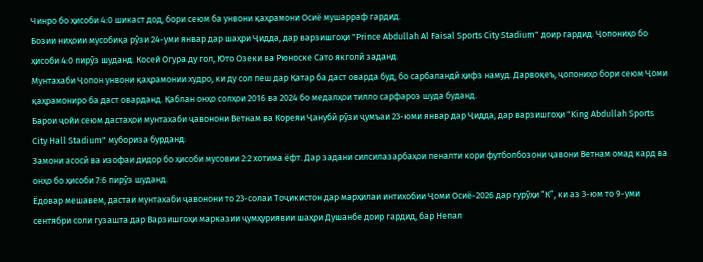Чинро бо ҳисоби 4:0 шикаст дод, бори сеюм ба унвони қаҳрамони Осиё мушарраф гардид.
Бозии ниҳоии мусобиқа рӯзи 24-уми январ дар шаҳри Ҷидда, дар варзишгоҳи "Prince Abdullah Al Faisal Sports City Stadium" доир гардид. Ҷопониҳо бо ҳисоби 4:0 пирӯз шуданд. Косей Огура ду гол, Юто Озеки ва Рюноске Сато якголӣ заданд.
Мунтахаби Ҷопон унвони қаҳрамонии худро, ки ду сол пеш дар Қатар ба даст оварда буд, бо сарбаландӣ ҳифз намуд. Дарвоқеъ, ҷопониҳо бори сеюм Ҷоми қаҳрамониро ба даст оварданд. Қаблан онҳо солҳои 2016 ва 2024 бо медалҳои тилло сарфароз шуда буданд.
Барои ҷойи сеюм дастаҳои мунтахаби ҷавонони Ветнам ва Кореяи Ҷанубӣ рӯзи ҷумъаи 23-юми январ дар Ҷидда, дар варзишгоҳи "King Abdullah Sports City Hall Stadium" мубориза бурданд.
Замони асосӣ ва изофаи дидор бо ҳисоби мусовии 2:2 хотима ёфт. Дар задани силсилазарбаҳои пеналти кори футболбозони ҷавони Ветнам омад кард ва онҳо бо ҳисоби 7:6 пирӯз шуданд.
Ёдовар мешавем, дастаи мунтахаби ҷавонони то 23-солаи Тоҷикистон дар марҳилаи интихобии Ҷоми Осиё-2026 дар гурӯҳи “К”, ки аз 3-юм то 9-уми сентябри соли гузашта дар Варзишгоҳи марказии ҷумҳуриявии шаҳри Душанбе доир гардид, бар Непал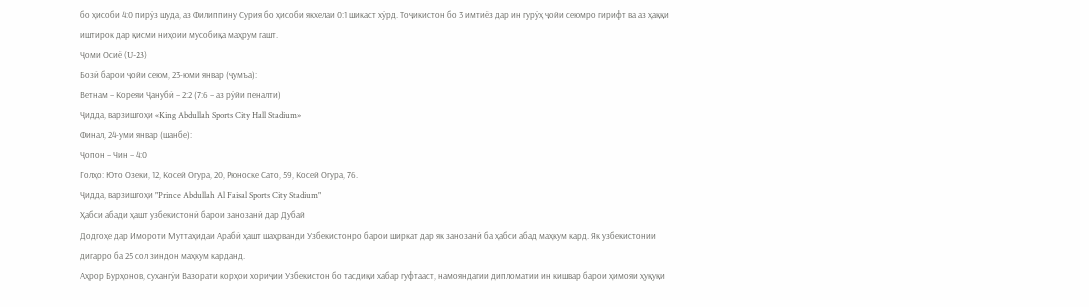бо ҳисоби 4:0 пирӯз шуда, аз Филиппину Сурия бо ҳисоби якхелаи 0:1 шикаст хӯрд. Тоҷикистон бо 3 имтиёз дар ин гурӯҳ ҷойи сеюмро гирифт ва аз ҳаққи иштирок дар қисми ниҳоии мусобиқа маҳрум гашт.
Ҷоми Осиё (U-23)
Бозӣ барои ҷойи сеюм, 23-юми январ (ҷумъа):
Ветнам – Кореяи Ҷанубӣ – 2:2 (7:6 – аз рӯйи пеналти)
Ҷидда, варзишгоҳи «King Abdullah Sports City Hall Stadium»
Финал, 24-уми январ (шанбе):
Ҷопон – Чин – 4:0
Голҳо: Юто Озеки, 12, Косей Огура, 20, Рюноске Сато, 59, Косей Огура, 76.
Ҷидда, варзишгоҳи "Prince Abdullah Al Faisal Sports City Stadium"
Ҳабси абади ҳашт узбекистонӣ барои занозанӣ дар Дубай
Додгоҳе дар Имороти Муттаҳидаи Арабӣ ҳашт шаҳрванди Узбекистонро барои ширкат дар як занозанӣ ба ҳабси абад маҳкум кард. Як узбекистонии дигарро ба 25 сол зиндон маҳкум карданд.
Аҳрор Бурҳонов, сухангӯи Вазорати корҳои хориҷии Узбекистон бо тасдиқи хабар гуфтааст, намояндагии дипломатии ин кишвар барои ҳимояи ҳуқуқи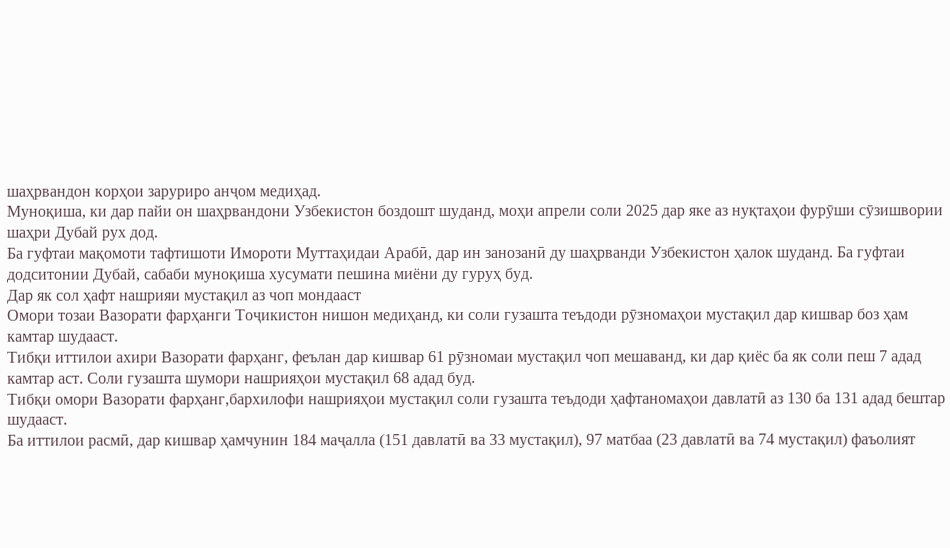шаҳрвандон корҳои заруриро анҷом медиҳад.
Муноқиша, ки дар пайи он шаҳрвандони Узбекистон боздошт шуданд, моҳи апрели соли 2025 дар яке аз нуқтаҳои фурӯши сӯзишвории шаҳри Дубай рух дод.
Ба гуфтаи мақомоти тафтишоти Имороти Муттаҳидаи Арабӣ, дар ин занозанӣ ду шаҳрванди Узбекистон ҳалок шуданд. Ба гуфтаи додситонии Дубай, сабаби муноқиша хусумати пешина миёни ду гуруҳ буд.
Дар як сол ҳафт нашрияи мустақил аз чоп мондааст
Омори тозаи Вазорати фарҳанги Тоҷикистон нишон медиҳанд, ки соли гузашта теъдоди рӯзномаҳои мустақил дар кишвар боз ҳам камтар шудааст.
Тибқи иттилои ахири Вазорати фарҳанг, феълан дар кишвар 61 рӯзномаи мустақил чоп мешаванд, ки дар қиёс ба як соли пеш 7 адад камтар аст. Соли гузашта шумори нашрияҳои мустақил 68 адад буд.
Тибқи омори Вазорати фарҳанг,бархилофи нашрияҳои мустақил соли гузашта теъдоди ҳафтаномаҳои давлатӣ аз 130 ба 131 адад бештар шудааст.
Ба иттилои расмӣ, дар кишвар ҳамчунин 184 маҷалла (151 давлатӣ ва 33 мустақил), 97 матбаа (23 давлатӣ ва 74 мустақил) фаъолият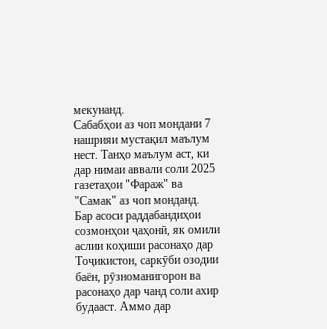мекунанд.
Сабабҳои аз чоп мондани 7 нашрияи мустақил маълум нест. Танҳо маълум аст, ки дар нимаи аввали соли 2025 газетаҳои "Фараж" ва "Самак" аз чоп монданд.
Бар асоси раддабандиҳои созмонҳои ҷаҳонӣ, як омили аслии коҳиши расонаҳо дар Тоҷикистон, саркӯби озодии баён, рӯзноманигорон ва расонаҳо дар чанд соли ахир будааст. Аммо дар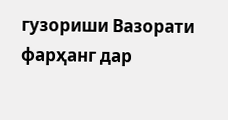гузориши Вазорати фарҳанг дар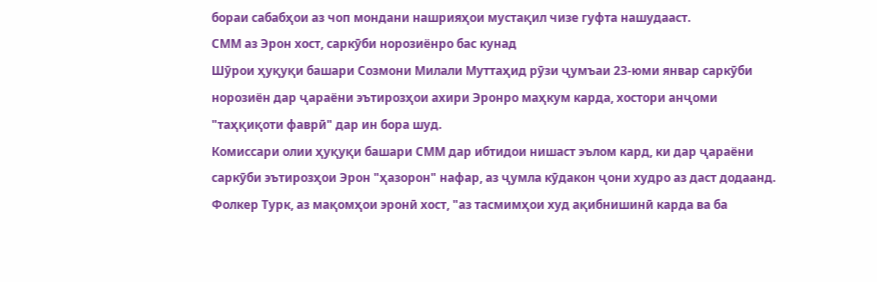бораи сабабҳои аз чоп мондани нашрияҳои мустақил чизе гуфта нашудааст.
СММ аз Эрон хост, саркӯби норозиёнро бас кунад
Шӯрои ҳуқуқи башари Созмони Милали Муттаҳид рӯзи ҷумъаи 23-юми январ саркӯби норозиён дар ҷараёни эътирозҳои ахири Эронро маҳкум карда, хостори анҷоми "таҳқиқоти фаврӣ" дар ин бора шуд.
Комиссари олии ҳуқуқи башари СММ дар ибтидои нишаст эълом кард, ки дар ҷараёни саркӯби эътирозҳои Эрон "ҳазорон" нафар, аз ҷумла кӯдакон ҷони худро аз даст додаанд. Фолкер Турк, аз мақомҳои эронӣ хост, "аз тасмимҳои худ ақибнишинӣ карда ва ба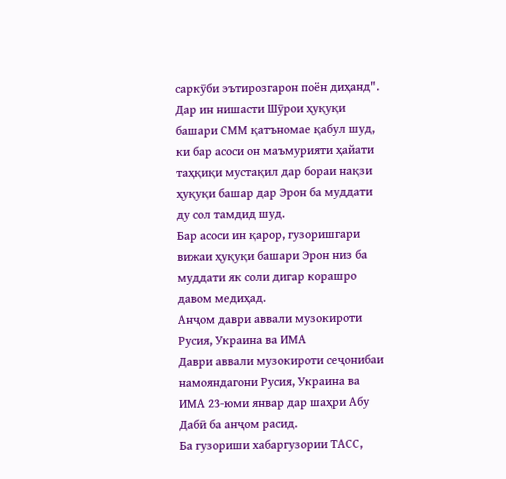саркӯби эътирозгарон поён диҳанд".
Дар ин нишасти Шӯрои ҳуқуқи башари СММ қатъномае қабул шуд, ки бар асоси он маъмурияти ҳайати таҳқиқи мустақил дар бораи нақзи ҳуқуқи башар дар Эрон ба муддати ду сол тамдид шуд.
Бар асоси ин қарор, гузоришгари вижаи ҳуқуқи башари Эрон низ ба муддати як соли дигар корашро давом медиҳад.
Анҷом даври аввали музокироти Русия, Украина ва ИМА
Даври аввали музокироти сеҷонибаи намояндагони Русия, Украина ва ИМА 23-юми январ дар шаҳри Абу Дабӣ ба анҷом расид.
Ба гузориши хабаргузории ТАСС,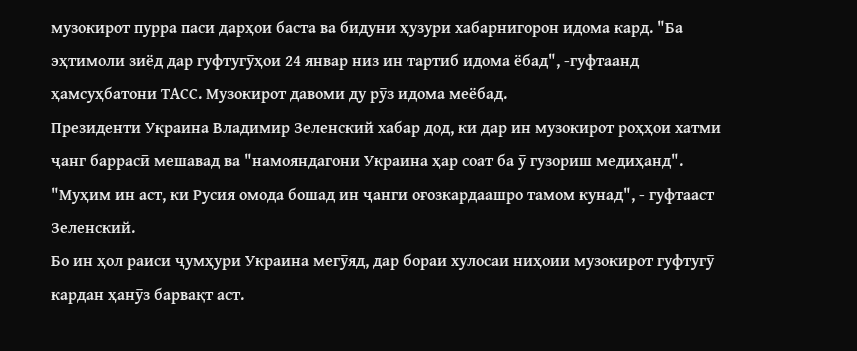музокирот пурра паси дарҳои баста ва бидуни ҳузури хабарнигорон идома кард. "Ба эҳтимоли зиёд дар гуфтугӯҳои 24 январ низ ин тартиб идома ёбад", -гуфтаанд ҳамсуҳбатони ТАСС. Музокирот давоми ду рӯз идома меёбад.
Президенти Украина Владимир Зеленский хабар дод, ки дар ин музокирот роҳҳои хатми ҷанг баррасӣ мешавад ва "намояндагони Украина ҳар соат ба ӯ гузориш медиҳанд".
"Муҳим ин аст, ки Русия омода бошад ин ҷанги оғозкардаашро тамом кунад", - гуфтааст Зеленский.
Бо ин ҳол раиси ҷумҳури Украина мегӯяд, дар бораи хулосаи ниҳоии музокирот гуфтугӯ кардан ҳанӯз барвақт аст.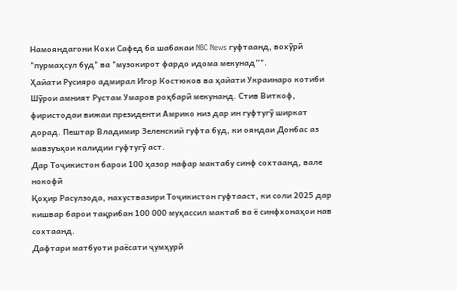Намояндагони Кохи Сафед ба шабакаи NBC News гуфтаанд, вохӯрӣ "пурмаҳсул буд" ва "музокирот фардо идома мекунад”".
Ҳайати Русияро адмирал Игор Костюков ва ҳайати Украинаро котиби Шӯрои амният Рустам Умаров роҳбарӣ мекунанд. Стив Виткоф, фиристодаи вижаи президенти Амрико низ дар ин гуфтугӯ ширкат дорад. Пештар Владимир Зеленский гуфта буд, ки ояндаи Донбас аз мавзуъҳои калидии гуфтугӯ аст.
Дар Тоҷикистон барои 100 ҳазор нафар мактабу синф сохтаанд, вале нокофӣ
Қоҳир Расулзода, нахуствазири Тоҷикистон гуфтааст, ки соли 2025 дар кишвар барои тақрибан 100 000 муҳассил мактаб ва ё синфхонаҳои нав сохтаанд.
Дафтари матбуоти раёсати ҷумҳурӣ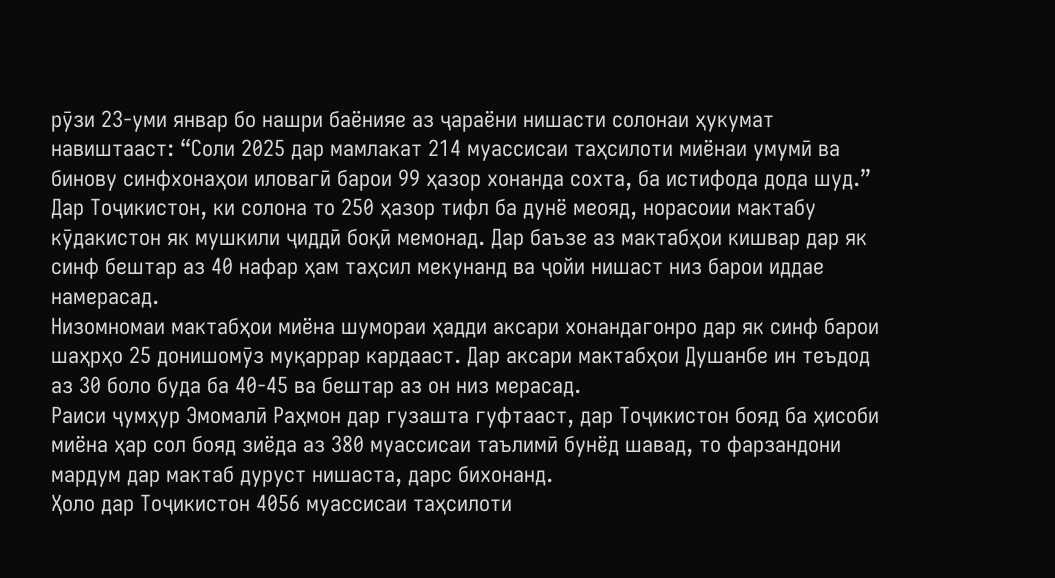рӯзи 23-уми январ бо нашри баёнияе аз ҷараёни нишасти солонаи ҳукумат навиштааст: “Соли 2025 дар мамлакат 214 муассисаи таҳсилоти миёнаи умумӣ ва бинову синфхонаҳои иловагӣ барои 99 ҳазор хонанда сохта, ба истифода дода шуд.”
Дар Тоҷикистон, ки солона то 250 ҳазор тифл ба дунё меояд, норасоии мактабу кӯдакистон як мушкили ҷиддӣ боқӣ мемонад. Дар баъзе аз мактабҳои кишвар дар як синф бештар аз 40 нафар ҳам таҳсил мекунанд ва ҷойи нишаст низ барои иддае намерасад.
Низомномаи мактабҳои миёна шумораи ҳадди аксари хонандагонро дар як синф барои шаҳрҳо 25 донишомӯз муқаррар кардааст. Дар аксари мактабҳои Душанбе ин теъдод аз 30 боло буда ба 40-45 ва бештар аз он низ мерасад.
Раиси ҷумҳур Эмомалӣ Раҳмон дар гузашта гуфтааст, дар Тоҷикистон бояд ба ҳисоби миёна ҳар сол бояд зиёда аз 380 муассисаи таълимӣ бунёд шавад, то фарзандони мардум дар мактаб дуруст нишаста, дарс бихонанд.
Ҳоло дар Тоҷикистон 4056 муассисаи таҳсилоти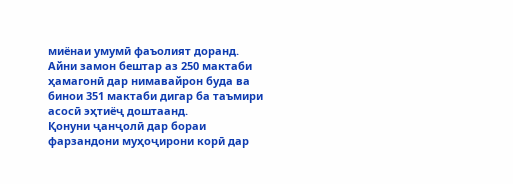миёнаи умумӣ фаъолият доранд. Айни замон бештар аз 250 мактаби ҳамагонӣ дар нимавайрон буда ва бинои 351 мактаби дигар ба таъмири асосӣ эҳтиёҷ доштаанд.
Қонуни ҷанҷолӣ дар бораи фарзандони муҳоҷирони корӣ дар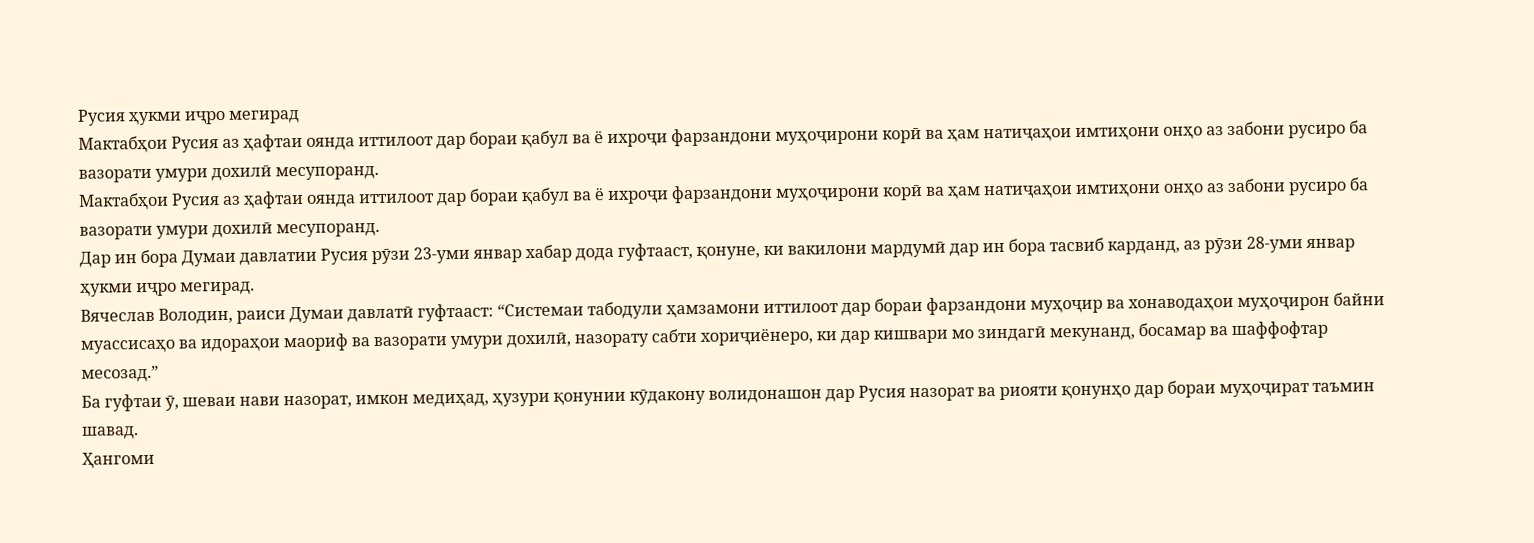Русия ҳукми иҷро мегирад
Мактабҳои Русия аз ҳафтаи оянда иттилоот дар бораи қабул ва ё ихроҷи фарзандони муҳоҷирони корӣ ва ҳам натиҷаҳои имтиҳони онҳо аз забони русиро ба вазорати умури дохилӣ месупоранд.
Мактабҳои Русия аз ҳафтаи оянда иттилоот дар бораи қабул ва ё ихроҷи фарзандони муҳоҷирони корӣ ва ҳам натиҷаҳои имтиҳони онҳо аз забони русиро ба вазорати умури дохилӣ месупоранд.
Дар ин бора Думаи давлатии Русия рӯзи 23-уми январ хабар дода гуфтааст, қонуне, ки вакилони мардумӣ дар ин бора тасвиб карданд, аз рӯзи 28-уми январ ҳукми иҷро мегирад.
Вячеслав Володин, раиси Думаи давлатӣ гуфтааст: “Системаи табодули ҳамзамони иттилоот дар бораи фарзандони муҳоҷир ва хонаводаҳои муҳоҷирон байни муассисаҳо ва идораҳои маориф ва вазорати умури дохилӣ, назорату сабти хориҷиёнеро, ки дар кишвари мо зиндагӣ мекунанд, босамар ва шаффофтар месозад.”
Ба гуфтаи ӯ, шеваи нави назорат, имкон медиҳад, ҳузури қонунии кӯдакону волидонашон дар Русия назорат ва риояти қонунҳо дар бораи муҳоҷират таъмин шавад.
Ҳангоми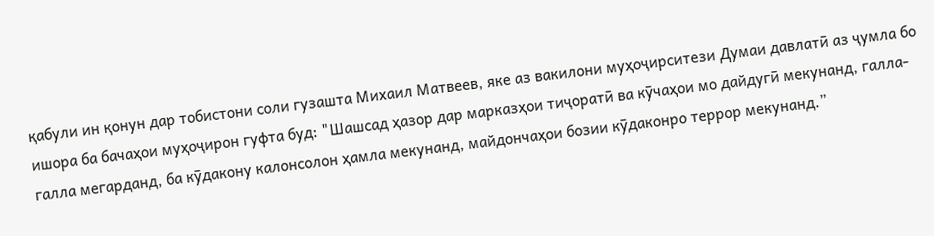қабули ин қонун дар тобистони соли гузашта Михаил Матвеев, яке аз вакилони муҳоҷирситези Думаи давлатӣ аз ҷумла бо ишора ба бачаҳои муҳоҷирон гуфта буд: "Шашсад ҳазор дар марказҳои тиҷоратӣ ва кӯчаҳои мо дайдугӣ мекунанд, галла-галла мегарданд, ба кӯдакону калонсолон ҳамла мекунанд, майдончаҳои бозии кӯдаконро террор мекунанд.”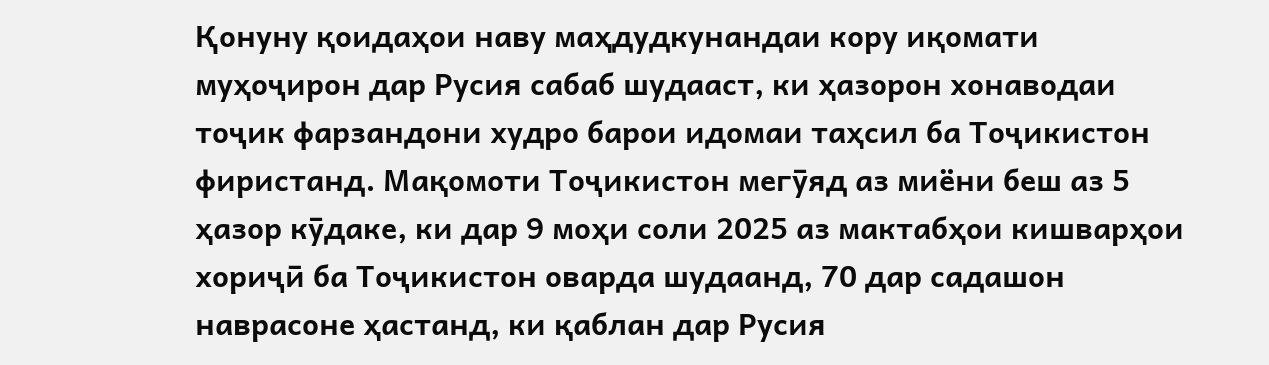Қонуну қоидаҳои наву маҳдудкунандаи кору иқомати муҳоҷирон дар Русия сабаб шудааст, ки ҳазорон хонаводаи тоҷик фарзандони худро барои идомаи таҳсил ба Тоҷикистон фиристанд. Мақомоти Тоҷикистон мегӯяд аз миёни беш аз 5 ҳазор кӯдаке, ки дар 9 моҳи соли 2025 аз мактабҳои кишварҳои хориҷӣ ба Тоҷикистон оварда шудаанд, 70 дар садашон наврасоне ҳастанд, ки қаблан дар Русия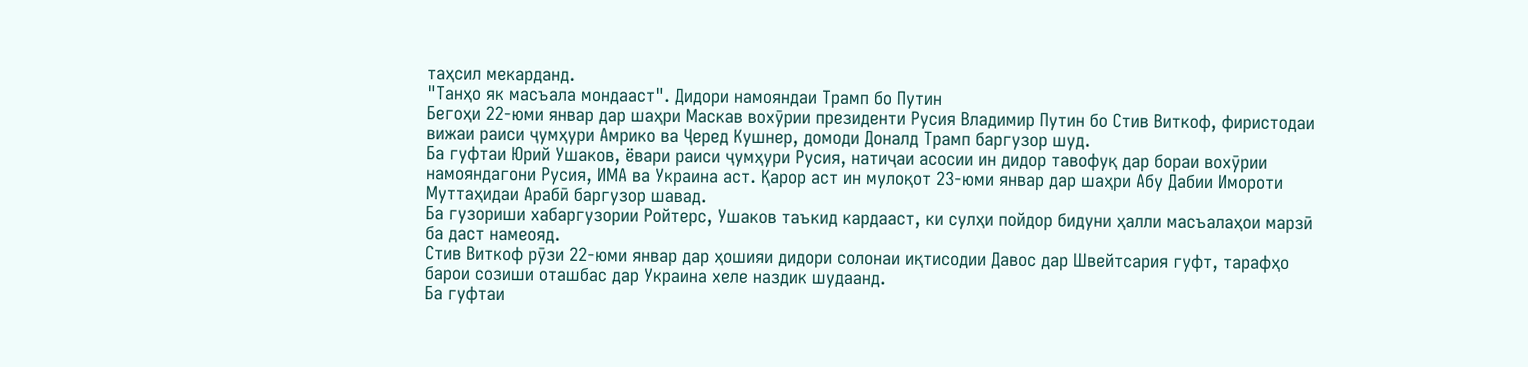таҳсил мекарданд.
"Танҳо як масъала мондааст". Дидори намояндаи Трамп бо Путин
Бегоҳи 22-юми январ дар шаҳри Маскав вохӯрии президенти Русия Владимир Путин бо Стив Виткоф, фиристодаи вижаи раиси ҷумҳури Амрико ва Ҷеред Кушнер, домоди Доналд Трамп баргузор шуд.
Ба гуфтаи Юрий Ушаков, ёвари раиси ҷумҳури Русия, натиҷаи асосии ин дидор тавофуқ дар бораи вохӯрии намояндагони Русия, ИМА ва Украина аст. Қарор аст ин мулоқот 23-юми январ дар шаҳри Абу Дабии Имороти Муттаҳидаи Арабӣ баргузор шавад.
Ба гузориши хабаргузории Ройтерс, Ушаков таъкид кардааст, ки сулҳи пойдор бидуни ҳалли масъалаҳои марзӣ ба даст намеояд.
Стив Виткоф рӯзи 22-юми январ дар ҳошияи дидори солонаи иқтисодии Давос дар Швейтсария гуфт, тарафҳо барои созиши оташбас дар Украина хеле наздик шудаанд.
Ба гуфтаи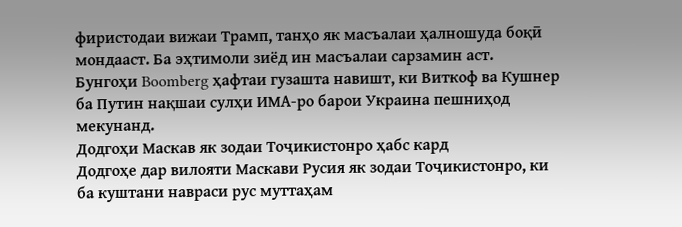фиристодаи вижаи Трамп, танҳо як масъалаи ҳалношуда боқӣ мондааст. Ба эҳтимоли зиёд ин масъалаи сарзамин аст.
Бунгоҳи Boomberg ҳафтаи гузашта навишт, ки Виткоф ва Кушнер ба Путин нақшаи сулҳи ИМА-ро барои Украина пешниҳод мекунанд.
Додгоҳи Маскав як зодаи Тоҷикистонро ҳабс кард
Додгоҳе дар вилояти Маскави Русия як зодаи Тоҷикистонро, ки ба куштани навраси рус муттаҳам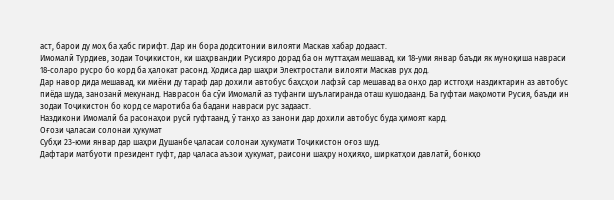аст, барои ду моҳ ба ҳабс гирифт. Дар ин бора додситонии вилояти Маскав хабар додааст.
Имомалӣ Турдиев, зодаи Тоҷикистон, ки шаҳрвандии Русияро дорад ба он муттаҳам мешавад, ки 18-уми январ баъди як муноқиша навраси 18-соларо русро бо корд ба ҳалокат расонд. Ҳодиса дар шаҳри Электростали вилояти Маскав рух дод.
Дар навор дида мешавад, ки миёни ду тараф дар дохили автобус баҳсҳои лафзӣ сар мешавад ва онҳо дар истгоҳи наздиктарин аз автобус пиёда шуда, занозанӣ мекунанд. Наврасон ба сӯи Имомалӣ аз туфанги шуълагиранда оташ кушодаанд. Ба гуфтаи мақомоти Русия, баъди ин зодаи Тоҷикистон бо корд се маротиба ба бадани навраси рус задааст.
Наздикони Имомалӣ ба расонаҳои русӣ гуфтаанд, ӯ танҳо аз занони дар дохили автобус буда ҳимоят кард.
Оғози ҷаласаи солонаи ҳукумат
Субҳи 23-юми январ дар шаҳри Душанбе ҷаласаи солонаи ҳукумати Тоҷикистон оғоз шуд.
Дафтари матбуоти президент гуфт, дар ҷаласа аъзои ҳукумат, раисони шаҳру ноҳияҳо, ширкатҳои давлатӣ, бонкҳо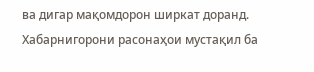ва дигар мақомдорон ширкат доранд.
Хабарнигорони расонаҳои мустақил ба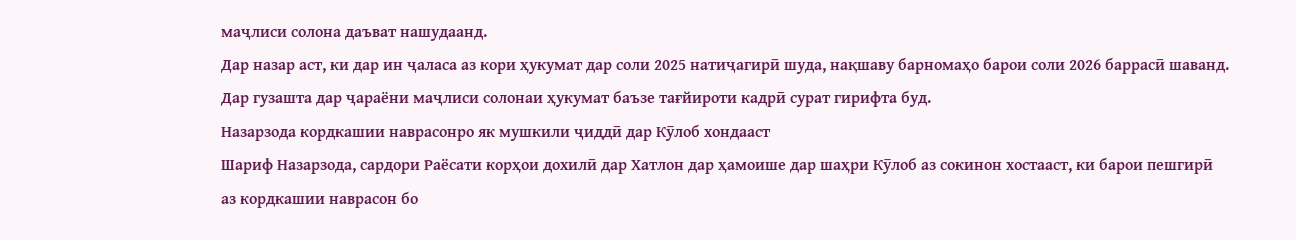маҷлиси солона даъват нашудаанд.
Дар назар аст, ки дар ин ҷаласа аз кори ҳукумат дар соли 2025 натиҷагирӣ шуда, нақшаву барномаҳо барои соли 2026 баррасӣ шаванд.
Дар гузашта дар ҷараёни маҷлиси солонаи ҳукумат баъзе тағйироти кадрӣ сурат гирифта буд.
Назарзода кордкашии наврасонро як мушкили ҷиддӣ дар Кӯлоб хондааст
Шариф Назарзода, сардори Раёсати корҳои дохилӣ дар Хатлон дар ҳамоише дар шаҳри Кӯлоб аз сокинон хостааст, ки барои пешгирӣ аз кордкашии наврасон бо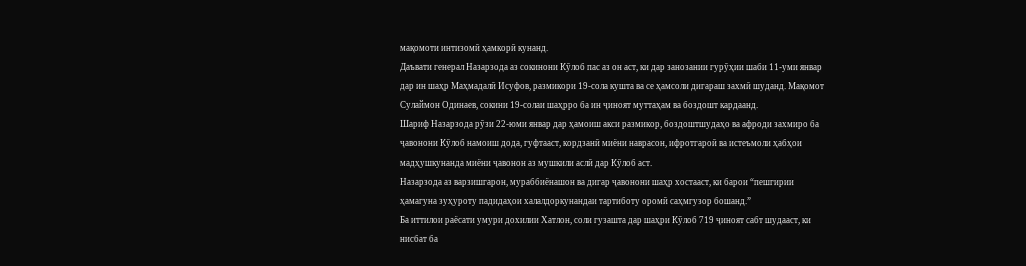мақомоти интизомӣ ҳамкорӣ кунанд.
Даъвати генерал Назарзода аз сокинони Кӯлоб пас аз он аст, ки дар занозании гурӯҳии шаби 11-уми январ дар ин шаҳр Маҳмадалӣ Исуфов, размикори 19-сола кушта ва се ҳамсоли дигараш захмӣ шуданд. Мақомот Сулаймон Одинаев, сокини 19-солаи шаҳрро ба ин ҷиноят муттаҳам ва боздошт кардаанд.
Шариф Назарзода рӯзи 22-юми январ дар ҳамоиш акси размикор, боздоштшудаҳо ва афроди захмиро ба ҷавонони Кӯлоб намоиш дода, гуфтааст, кордзанӣ миёни наврасон, ифротгароӣ ва истеъмоли ҳабҳои мадҳушкунанда миёни ҷавонон аз мушкили аслӣ дар Кӯлоб аст.
Назарзода аз варзишгарон, мураббиёнашон ва дигар ҷавонони шаҳр хостааст, ки барои “пешгирии ҳамагуна зуҳуроту падидаҳои халалдоркунандаи тартиботу оромӣ саҳмгузор бошанд.”
Ба иттилои раёсати умури дохилии Хатлон, соли гузашта дар шаҳри Кӯлоб 719 ҷиноят сабт шудааст, ки нисбат ба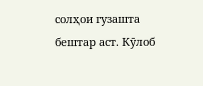солҳои гузашта бештар аст. Кӯлоб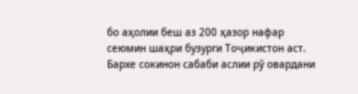бо аҳолии беш аз 200 ҳазор нафар сеюмин шаҳри бузурги Тоҷикистон аст. Бархе сокинон сабаби аслии рӯ овардани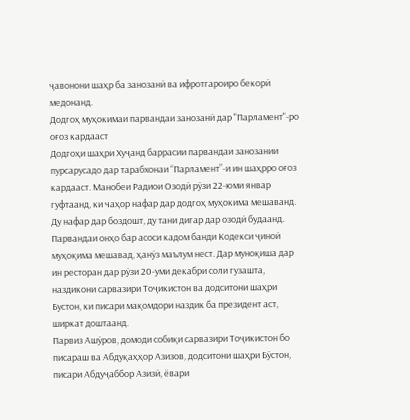ҷавонони шаҳр ба занозанӣ ва ифротгароиро бекорӣ медонанд.
Додгоҳ муҳокимаи парвандаи занозанӣ дар "Парламент"-ро оғоз кардааст
Додгоҳи шаҳри Хуҷанд баррасии парвандаи занозании пурсарусадо дар тарабхонаи “Парламент”-и ин шаҳрро оғоз кардааст. Манобеи Радиои Озодӣ рӯзи 22-юми январ гуфтаанд, ки чаҳор нафар дар додгоҳ муҳокима мешаванд.
Ду нафар дар боздошт, ду тани дигар дар озодӣ будаанд. Парвандаи онҳо бар асоси кадом банди Кодекси ҷиноӣ муҳоқима мешавад, ҳанӯз маълум нест. Дар муноқиша дар ин ресторан дар рӯзи 20-уми декабри соли гузашта, наздикони сарвазири Тоҷикистон ва додситони шаҳри Бустон, ки писари мақомдори наздик ба президент аст, ширкат доштаанд.
Парвиз Ашӯров, домоди собиқи сарвазири Тоҷикистон бо писараш ва Абдуқаҳҳор Азизов, додситони шаҳри Бӯстон, писари Абдуҷаббор Азизӣ, ёвари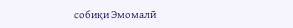собиқи Эмомалӣ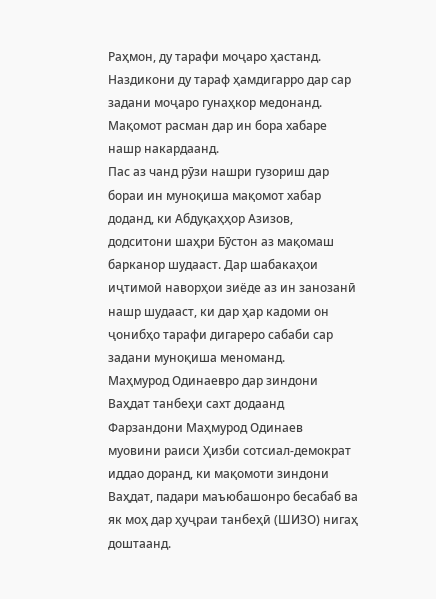Раҳмон, ду тарафи моҷаро ҳастанд. Наздикони ду тараф ҳамдигарро дар сар задани моҷаро гунаҳкор медонанд. Мақомот расман дар ин бора хабаре нашр накардаанд.
Пас аз чанд рӯзи нашри гузориш дар бораи ин муноқиша мақомот хабар доданд, ки Абдуқаҳҳор Азизов, додситони шаҳри Бӯстон аз мақомаш барканор шудааст. Дар шабакаҳои иҷтимоӣ наворҳои зиёде аз ин занозанӣ нашр шудааст, ки дар ҳар кадоми он ҷонибҳо тарафи дигареро сабаби сар задани муноқиша меноманд.
Маҳмурод Одинаевро дар зиндони Ваҳдат танбеҳи сахт додаанд
Фарзандони Маҳмурод Одинаев муовини раиси Ҳизби сотсиал-демократ иддао доранд, ки мақомоти зиндони Ваҳдат, падари маъюбашонро бесабаб ва як моҳ дар ҳуҷраи танбеҳӣ (ШИЗО) нигаҳ доштаанд.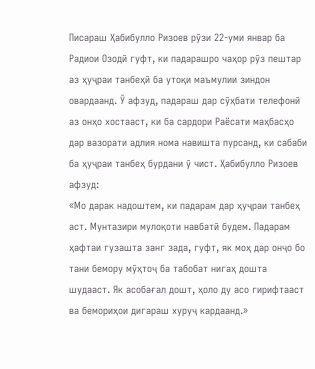Писараш Ҳабибулло Ризоев рӯзи 22-уми январ ба Радиои Озодӣ гуфт, ки падарашро чаҳор рӯз пештар аз ҳуҷраи танбеҳӣ ба утоқи маъмулии зиндон овардаанд. Ӯ афзуд, падараш дар сӯҳбати телефонӣ аз онҳо хостааст, ки ба сардори Раёсати маҳбасҳо дар вазорати адлия нома навишта пурсанд, ки сабаби ба ҳуҷраи танбеҳ бурдани ӯ чист. Ҳабибулло Ризоев афзуд:
«Мо дарак надоштем, ки падарам дар ҳуҷраи танбеҳ аст. Мунтазири мулоқоти навбатӣ будем. Падарам ҳафтаи гузашта занг зада, гуфт, як моҳ дар онҷо бо тани бемору мӯҳтоҷ ба табобат нигаҳ дошта шудааст. Як асобағал дошт, ҳоло ду асо гирифтааст ва бемориҳои дигараш хуруҷ кардаанд.»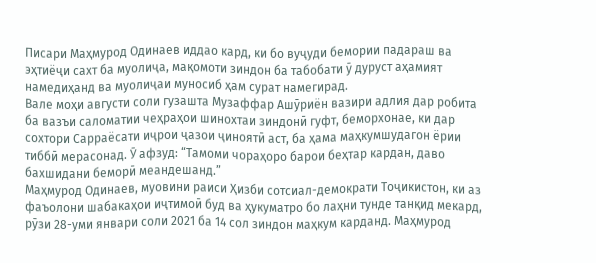Писари Маҳмурод Одинаев иддао кард, ки бо вуҷуди бемории падараш ва эҳтиёҷи сахт ба муолиҷа, мақомоти зиндон ба табобати ӯ дуруст аҳамият намедиҳанд ва муолиҷаи муносиб ҳам сурат намегирад.
Вале моҳи августи соли гузашта Музаффар Ашӯриён вазири адлия дар робита ба вазъи саломатии чеҳраҳои шинохтаи зиндонӣ гуфт, беморхонае, ки дар сохтори Сарраёсати иҷрои ҷазои ҷиноятӣ аст, ба ҳама маҳкумшудагон ёрии тиббӣ мерасонад. Ӯ афзуд: “Тамоми чораҳоро барои беҳтар кардан, даво бахшидани беморӣ меандешанд.”
Маҳмурод Одинаев, муовини раиси Ҳизби сотсиал-демократи Тоҷикистон, ки аз фаъолони шабакаҳои иҷтимоӣ буд ва ҳукуматро бо лаҳни тунде танқид мекард, рӯзи 28-уми январи соли 2021 ба 14 сол зиндон маҳкум карданд. Маҳмурод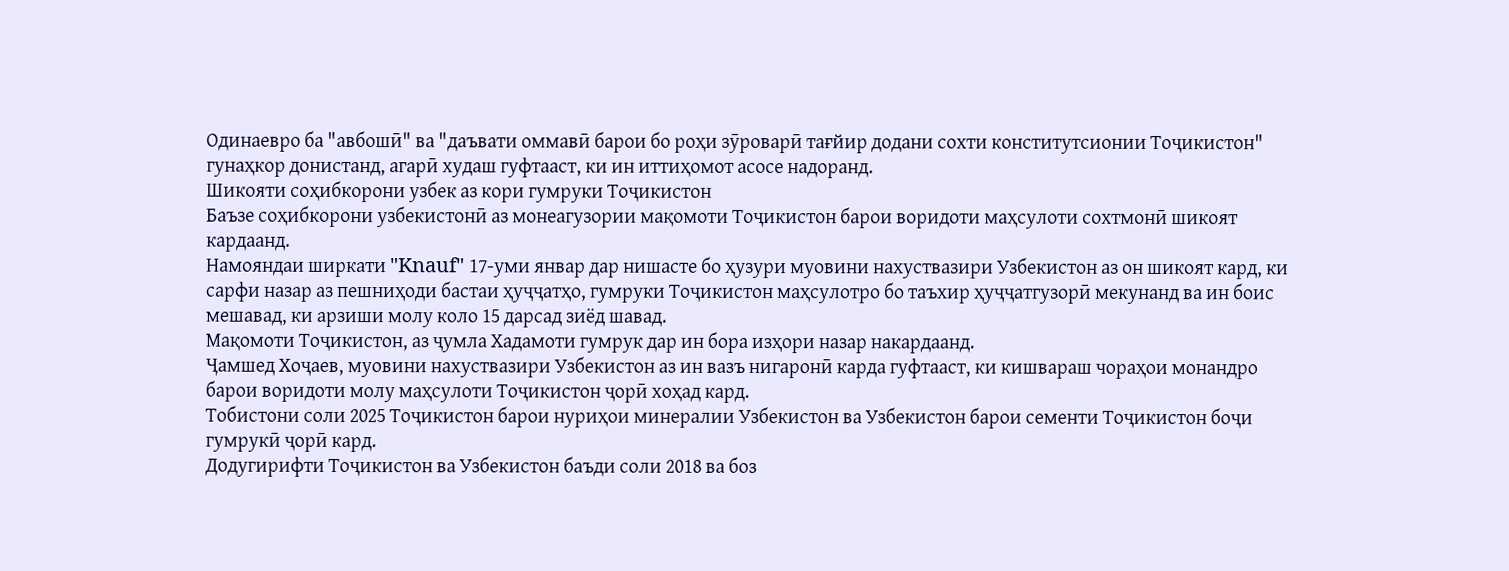Одинаевро ба "авбошӣ" ва "даъвати оммавӣ барои бо роҳи зӯроварӣ тағйир додани сохти конститутсионии Тоҷикистон" гунаҳкор донистанд, агарӣ худаш гуфтааст, ки ин иттиҳомот асосе надоранд.
Шикояти соҳибкорони узбек аз кори гумруки Тоҷикистон
Баъзе соҳибкорони узбекистонӣ аз монеагузории мақомоти Тоҷикистон барои воридоти маҳсулоти сохтмонӣ шикоят кардаанд.
Намояндаи ширкати "Knauf" 17-уми январ дар нишасте бо ҳузури муовини нахуствазири Узбекистон аз он шикоят кард, ки сарфи назар аз пешниҳоди бастаи ҳуҷҷатҳо, гумруки Тоҷикистон маҳсулотро бо таъхир ҳуҷҷатгузорӣ мекунанд ва ин боис мешавад, ки арзиши молу коло 15 дарсад зиёд шавад.
Мақомоти Тоҷикистон, аз ҷумла Хадамоти гумрук дар ин бора изҳори назар накардаанд.
Ҷамшед Хоҷаев, муовини нахуствазири Узбекистон аз ин вазъ нигаронӣ карда гуфтааст, ки кишвараш чораҳои монандро барои воридоти молу маҳсулоти Тоҷикистон ҷорӣ хоҳад кард.
Тобистони соли 2025 Тоҷикистон барои нуриҳои минералии Узбекистон ва Узбекистон барои сементи Тоҷикистон боҷи гумрукӣ ҷорӣ кард.
Додугирифти Тоҷикистон ва Узбекистон баъди соли 2018 ва боз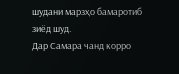шудани марзҳо бамаротиб зиёд шуд.
Дар Самара чанд корро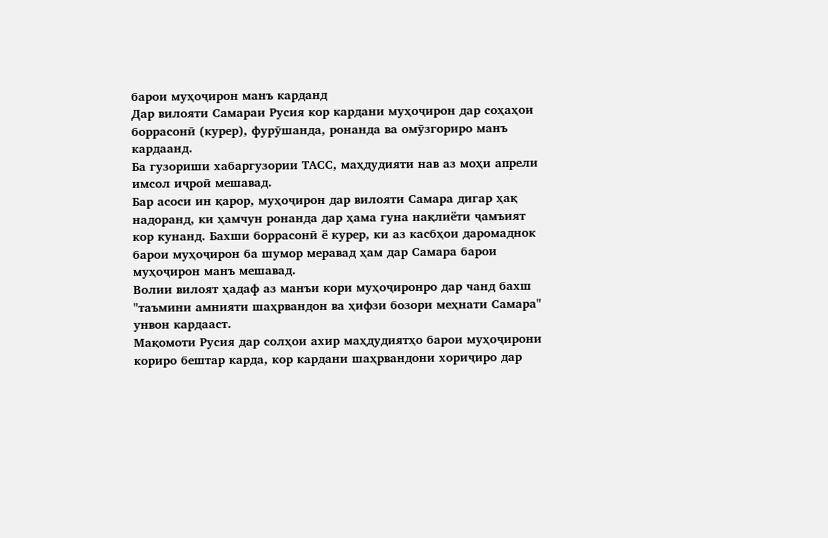барои муҳоҷирон манъ карданд
Дар вилояти Самараи Русия кор кардани муҳоҷирон дар соҳаҳои боррасонӣ (курер), фурӯшанда, ронанда ва омӯзгориро манъ кардаанд.
Ба гузориши хабаргузории ТАСС, маҳдудияти нав аз моҳи апрели имсол иҷроӣ мешавад.
Бар асоси ин қарор, муҳоҷирон дар вилояти Самара дигар ҳақ надоранд, ки ҳамчун ронанда дар ҳама гуна нақлиёти ҷамъият кор кунанд. Бахши боррасонӣ ё курер, ки аз касбҳои даромаднок барои муҳоҷирон ба шумор меравад ҳам дар Самара барои муҳоҷирон манъ мешавад.
Волии вилоят ҳадаф аз манъи кори муҳоҷиронро дар чанд бахш "таъмини амнияти шаҳрвандон ва ҳифзи бозори меҳнати Самара" унвон кардааст.
Мақомоти Русия дар солҳои ахир маҳдудиятҳо барои муҳоҷирони кориро бештар карда, кор кардани шаҳрвандони хориҷиро дар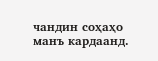чандин соҳаҳо манъ кардаанд.